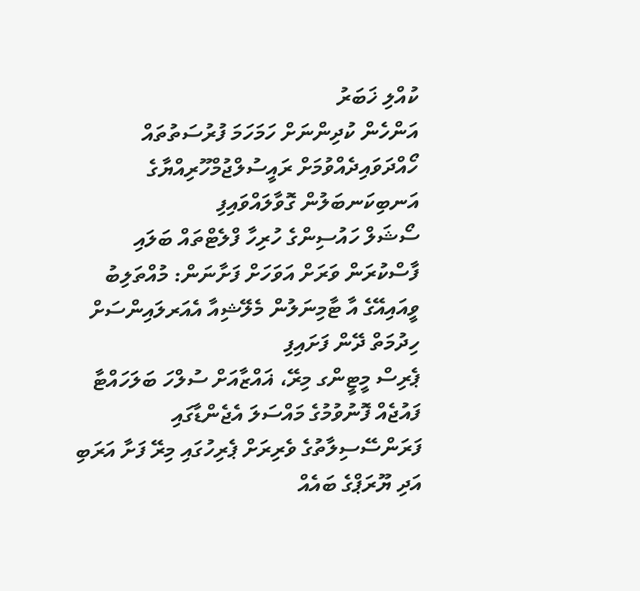ކުއްލި ޚަބަރު
އަންހެން ކުދިންނަށް ހަމަހަމަ ފުރުސަތުތައް ހޯއްދަވައިދެއްވުމަށް ރައީސުލްޖުމްހޫރިއްޔާގެ އަނބިކަނބަލުން ގޮވާލައްވައިފި
ސޯޝަލް ހައުސިންގެ ހުރިހާ ފްލެޓްތައް ބަލައި ފާސްކުރަން ވަރަށް އަވަހަށް ފަށާނަން: މުއްތަލިބު
ވީއައިއޭގެ އާ ޓާމިނަލުން މެލޭޝިއާ އެއަރލައިންސަށް ހިދުމަތް ދޭން ފަށައިފި
ޕެރިސް މީޓީންގ މިރޭ، ޣައްޒާއަށް ސުލްހަ ބަލަހައްޓާ ފައުޖެއް ފޮނުވުމުގެ މައްސަލަ އެޖެންޑާގައި
ފަރަންސޭސިލާތުގެ ވެރިރަށް ޕެރިހުގައި މިރޭ ފަށާ އަރަބި އަދި ޔޫރަޕްގެ ބައެއް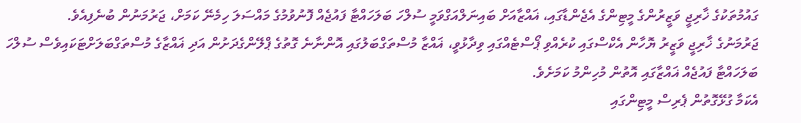ގައުމުތަކުގެ ޚާރިޖީ ވަޒީރުންގެ މީޓިންގެ އެޖެންޑާގައި، ޣައްޒާއަށް ބައިނަލްއަގްވަމީ ސުލްހަ ބަލަހައްޓާ ފައުޖެއް ފޮނުވުމުގެ މައްސަލަ ހިމެނޭ ކަމަށް، ޖަރުމަނުން ބުނެފިއެވެ.
ޖަރުމަނުގެ ޚާރިޖީ ވަޒީރު ޔޮހާން އެކްސްގައި ކުރެއްވި ޕޯސްޓެއްގައި ވިދާޅުވީ، ޣައްޒާ މުސްތަގްބަލުގައި އޮންނާނެ ގޮތުގެ ޕްލޭންގެދަށުން އަދި ޣައްޒާގެ މުސްތަގްބަލަށްޓަކައިވެސް ސުލްހަ ބަލަހައްޓާ ފައުޖެއް ޣައްޒާގައި އޮތުން މުހިންމު ކަމަށެވެ.
އެކަމާ ގުޅޭގޮތުން ޕެރިސް މީޓިންގައި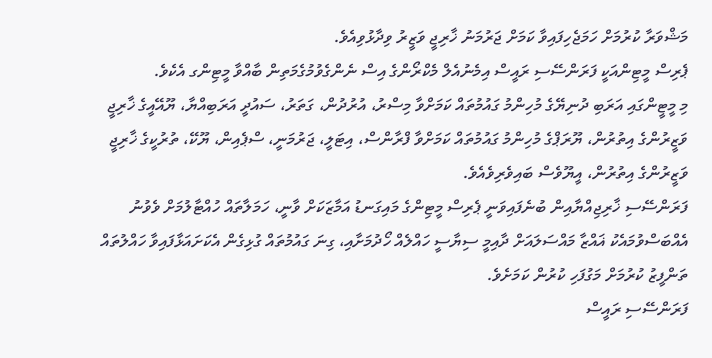މަޝްވަރާ ކުރުމަށް ހަމަޖެހިފައިވާ ކަމަށް ޖަރުމަނު ޚާރިޖީ ވަޒީރު ވިދާޅުވިއެވެ.
ޕެރިސް މީޓިންއަކީ ފަރަންސޭސި ރައީސް އިމެނުއެލް މެކްރޯންގެ އިސް ނެންގެވުމުގެމަތިން ބާއްވާ މީޓިންގ އެކެވެ.
މި މީޓީންގައި އަރަބި ދުނިޔޭގެ މުހިންމު ގައުމުތައް ކަމަށްވާ މިސްރު، އުރުދުން، ގަތަރު، ސައުދީ އަރަބިއްޔާ، ޔޫއޭއީގެ ޚާރިޖީ ވަޒީރުންގެ އިތުރުން، ޔޫރަޕްގެ މުހިންމު ގައުމުތައް ކަމަށްވާ ފްރާންސް، އިޓަލީ، ޖަރުމަނީ، ސްޕެއިން، ޔޫކޭ، ތުރުކީގެ ޚާރިޖީ ވަޒީރުންގެ އިތުރުން، އީޔޫވެސް ބައިވެރިވެއެވެ.
ފަރަންސޭސި ޚާރިޖިއްޔާއިން ބުނެފައިވަނީ ޕެރިސް މީޓިންގެ މައިގަނޑު އަމާޒަކަށް ވާނީ، ހަމަލާތައް ހުއްޓާލުމަށް ވެވުނު އެއްބަސްވުމައެކު ޣައްޒާ މައްސަލައަށް ދާއިމީ ސިޔާސީ ހައްލެއް ހޯދުމަށާއި، ގިނަ ގައުމުތައް ގުޅިގެން އެކަށައަޅާފައިވާ ހައްލުތައް ތަންފީޒު ކުރުމަށް މަގުފަހި ކުރުން ކަމަށެވެ.
ފަރަންސޭސި ރައީސް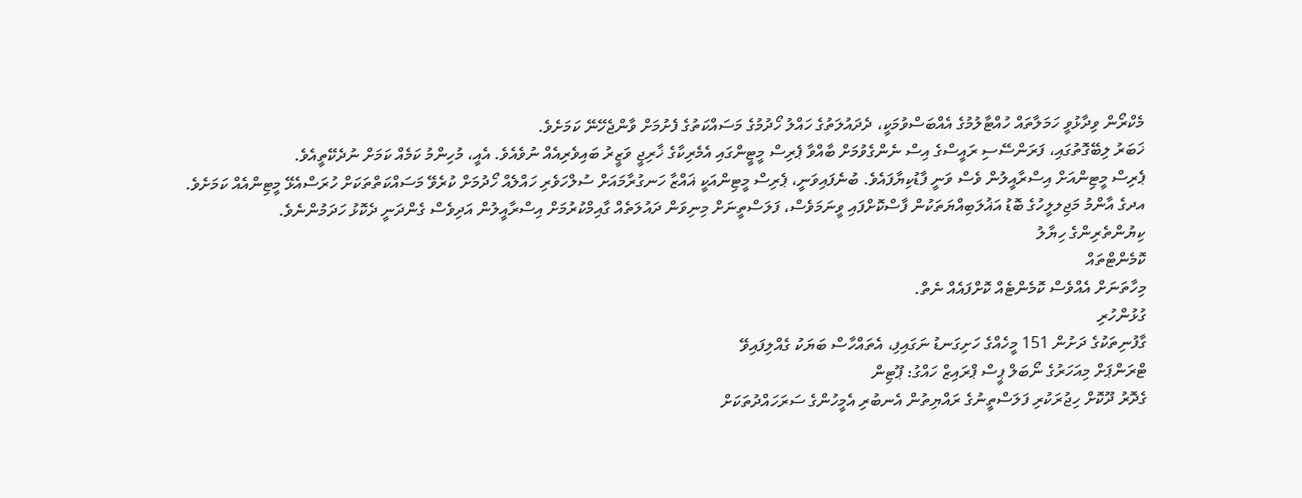މެކްރޯން ވިދާޅުވީ ހަމަލާތައް ހުއްޓާލުމުގެ އެއްބަސްވުމަކީ، ދެދައުލަތުގެ ހައްލު ހޯދުމުގެ މަސައްކަތުގެ ފެށުމަށް ވާންޖެހޭނޭ ކަމަށެވެ.
ޚަބަރު ލިބޭގޮތުގައި، ފަރަންސޭސި ރައީސްގެ އިސް ނެންގެވުމަށް ބާއްވާ ޕެރިސް މީޓީންގައި އެމެރިކާގެ ޚާރިޖީ ވަޒީރު ބައިވެރިއެއް ނުވެއެވެ. އެއީ، މުހިންމު ކަމެއް ކަމަށް ނުދެކޭތީއެވެ.
ޕެރިސް މީޓިންއަށް އިސްރާއީލުން ވެސް ވަނީ ފާޑުކިޔާފައެވެ. ބުނެފައިވަނީ، ޕެރިސް މީޓިންއަކީ ޣައްޒާ ހަނގުރާމައަށް ސުލްހަވެރި ހައްލެއް ހޯދުމަށް ކުރެވޭ މަސައްކަތްތަކަށް ހުރަސްއެޅޭ މީޓިންއެއް ކަމަށެވެ.
އދގެ އާންމު މަޖިލލީހުގެ ބޮޑު އަޣުލަބިއްޔަތަކުން ފާސްކޮށްފައި ވީނަމަވެސް، ފަލަސްތީނަށް މިނިވަން ދައުލަތެއް ގާއިމްކުރުމަށް އިސްރާއީލުން އަދިވެސް ގެންދަނީ ދެކޮޅު ހަދަމުންނެވެ.
ކިޔުންތެރިންގެ ހިޔާލު
ކޮމެންޓްތައް
މިހާތަނަށް އެއްވެސް ކޮމެންޓެއް ކޮށްފައެއް ނެތް.
ގުޅުންހުރި
ގާފުނިތަކުގެ ދަށުން 151 މީހެއްގެ ހަށިގަނޑު ނަގައިފި، އެތައްހާސް ބަޔަކު ގެއްލިފައިވޭ
ޓްރަންޕަށް މިއަހަރުގެ ނޯބަލް ޕީސް ޕްރައިޒް ހައްގު: ޕޫޓިން
ގެދޮރު ދޫކޮށް ހިޖުރަކުރި ފަލަސްތީނުގެ ރައްޔިތުން އެނބުރި އެމީހުންގެ ސަރަހައްދުތަކަށް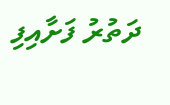ދަތުރު ފަށާއިފި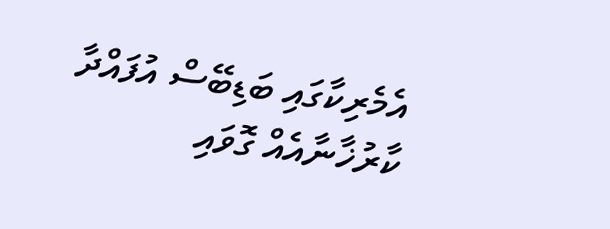އެމެރިކާގައި ބަޑިބޭސް އުފައްދާ ކާރުޚާނާއެއް ގޮވައި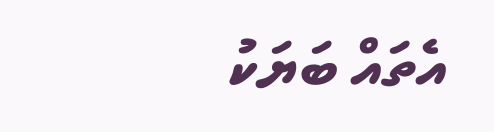އެތައް ބަޔަކު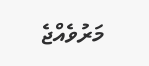މަރުވެއްޖެ